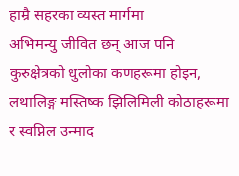हाम्रै सहरका व्यस्त मार्गमा
अभिमन्यु जीवित छन् आज पनि
कुरुक्षेत्रको धुलोका कणहरूमा होइन,
लथालिङ्ग मस्तिष्क झिलिमिली कोठाहरूमा
र स्वप्निल उन्माद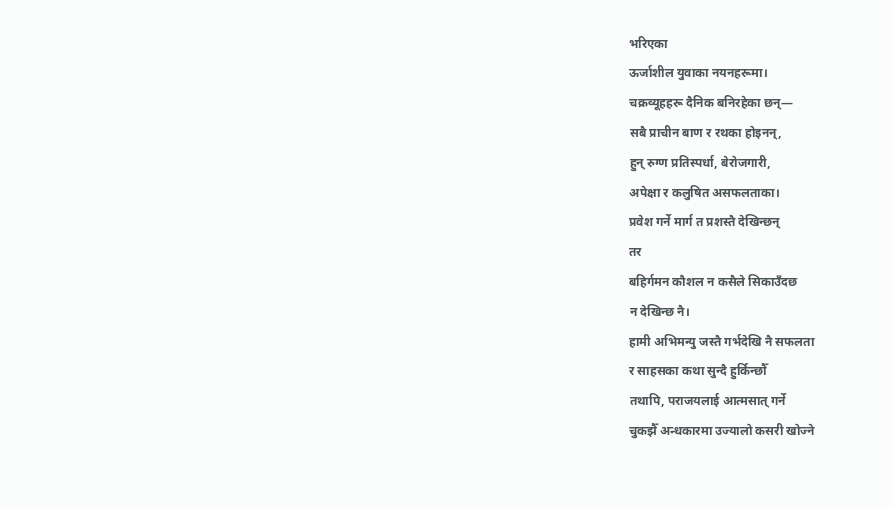भरिएका
ऊर्जाशील युवाका नयनहरूमा।
चक्रव्यूहहरू दैनिक बनिरहेका छन्—
सबै प्राचीन बाण र रथका होइनन्,
हुन् रुग्ण प्रतिस्पर्धा, बेरोजगारी,
अपेक्षा र कलुषित असफलताका।
प्रवेश गर्ने मार्ग त प्रशस्तै देखिन्छन्
तर
बहिर्गमन कौशल न कसैले सिकाउँदछ
न देखिन्छ नै।
हामी अभिमन्यु जस्तै गर्भदेखि नै सफलता
र साहसका कथा सुन्दै हुर्किन्छौँ
तथापि, पराजयलाई आत्मसात् गर्ने
चुकझैँ अन्धकारमा उज्यालो कसरी खोज्ने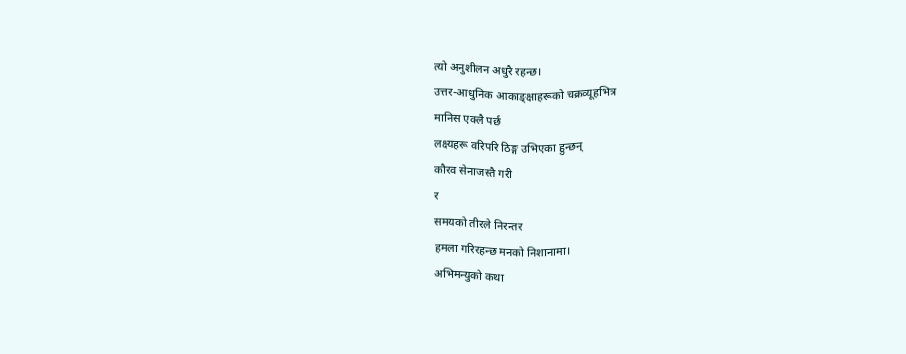त्यो अनुशीलन अधुरै रहन्छ।
उत्तर-आधुनिक आकाङ्क्षाहरूको चक्रव्यूहभित्र
मानिस एक्लै पर्छ
लक्ष्यहरू वरिपरि ठिङ्ग उभिएका हुन्छन्
कौरव सेनाजस्तै गरी
र
समयको तीरले निरन्तर
हमला गरिरहन्छ मनको निशानामा।
अभिमन्युको कथा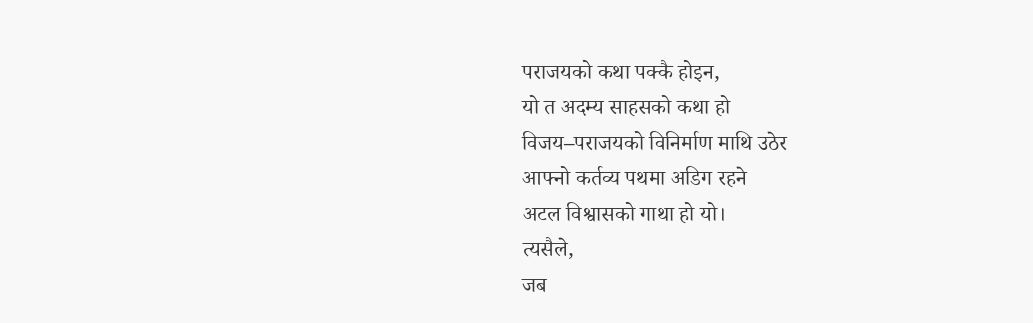पराजयको कथा पक्कै होइन,
यो त अदम्य साहसको कथा हो
विजय–पराजयको विनिर्माण माथि उठेर
आफ्नो कर्तव्य पथमा अडिग रहने
अटल विश्वासको गाथा हो यो।
त्यसैले,
जब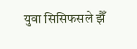युवा सिसिफसले झैँ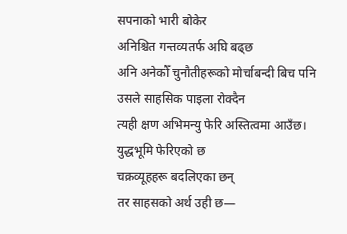सपनाको भारी बोकेर
अनिश्चित गन्तव्यतर्फ अघि बढ्छ
अनि अनेकौँ चुनौतीहरूको मोर्चाबन्दी बिच पनि
उसले साहसिक पाइला रोक्दैन
त्यही क्षण अभिमन्यु फेरि अस्तित्वमा आउँछ।
युद्धभूमि फेरिएको छ
चक्रव्यूहहरू बदलिएका छन्
तर साहसको अर्थ उही छ—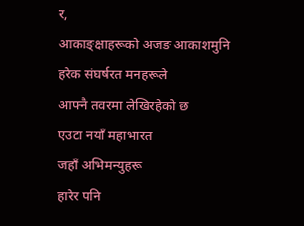र,
आकाङ्क्षाहरूको अजङ आकाशमुनि
हरेक संघर्षरत मनहरूले
आफ्नै तवरमा लेखिरहेको छ
एउटा नयाँ महाभारत
जहाँ अभिमन्युहरू
हारेर पनि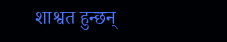शाश्वत हुन्छन्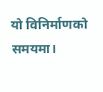यो विनिर्माणको समयमा।